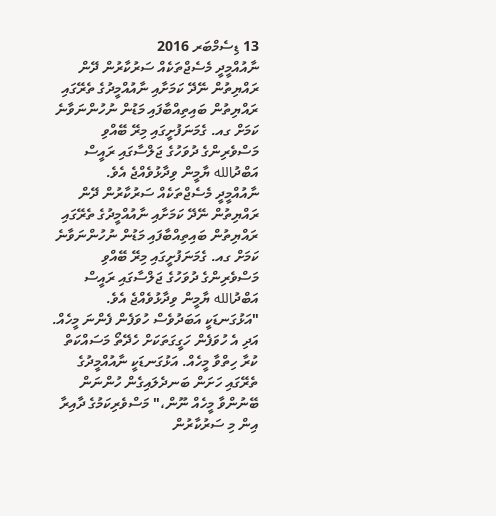13 ޑިސެމްބަރ 2016
ނާއުއްމީދީ މެސެޖްތަކެއް ސަރުކާރުން ދޭން ރައްޔިތުން ނޭދޭ ކަމަށާއި ނާއުއްމީދުގެ ތެރޭގައި ރައްޔިތުން ބައިތިއްބާފައި މަޑުން ނުހުންނަވާނެ ކަމަށް ގއ. ގެމަނަފުށީގައި މިރޭ ބޭއްވި މަސްވެރިންގެ ދުވަހުގެ ޖަލްސާގައި ރައީސް އަބްދުالله ޔާމީން ވިދާޅުވެއްޖެ އެވެ.
ނާއުއްމީދީ މެސެޖްތަކެއް ސަރުކާރުން ދޭން ރައްޔިތުން ނޭދޭ ކަމަށާއި ނާއުއްމީދުގެ ތެރޭގައި ރައްޔިތުން ބައިތިއްބާފައި މަޑުން ނުހުންނަވާނެ ކަމަށް ގއ. ގެމަނަފުށީގައި މިރޭ ބޭއްވި މަސްވެރިންގެ ދުވަހުގެ ޖަލްސާގައި ރައީސް އަބްދުالله ޔާމީން ވިދާޅުވެއްޖެ އެވެ.
"އަޅުގަނޑަކީ އަބަދުވެސް ހުވަފެން ފެންނަ މީހެއް. އަދި އެ ހުވަފެން ހަގީގަތަކަށް ހެދޭތޯ މަސައްކަތް ކުރާ ހިތްވާ މީހެއް. އަޅުގަނޑަކީ ނާއުއްމީދުގެ ތެރޭގައި ހަށަން ބަނދެލައިގެން ހުންނަން ބޭނުންވާ މީހެއް ނޫން،" މަސްވެރިކަމުގެ ދާއިރާ އިން މި ސަރުކާރުން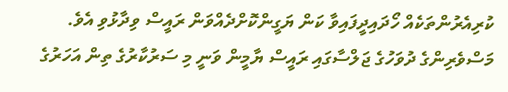ކުރިއެރުންތަކެއް ހޯދައިދީފައިވާ ކަން ޔަގީންކޮށްދެއްވަން ރައީސް ވިދާޅުވި އެވެ.
މަސްވެރިންގެ ދުވަހުގެ ޖަލްސާގައި ރައީސް ޔާމީން ވަނީ މި ސަރުކާރުގެ ތިން އަހަރުގެ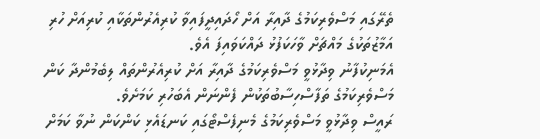ތެރޭގައި މަސްވެރިކަމުގެ ދާއިރާ އަށް ހޯދައިދީފައިވާ ކުރިއެރުންތަކާއި ކުރިއަށް ހުރި އަމާޒުތަކުގެ މައްޗަށް ވާހަކަފުޅު ދައްކަވައިފަ އެވެ.
އެމަނިކުފާނު ވިދާޅުވީ މަސްވެރިކަމުގެ ދާއިރާ އަށް ކުރިއެރުންތައް ލިބެމުންދާ ކަން މަސްވެރިކަމުގެ ތަފާސްހިސާބުތަކުން ފެންނަން އެބަހުރި ކަމަށެވެ.
ރައީސް ވިދާޅުވީ މަސްވެރިކަމުގެ މެނިފެސްޓޯގައި ކަނޑައެޅި ކަންކަން ނުވާ ކަމަށް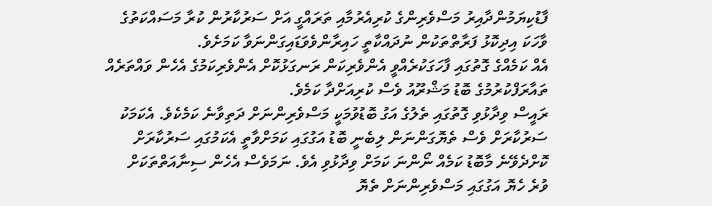ފާޑުކިޔަމުންދާއިރު މަސްވެރިންގެ ކުރިއެރުމާއި ތަރައްގީ އަށް ސަރުކާރުން ކުރާ މަސައްކަތުގެ ވާހަކަ އިދިކޮޅު ފަރާތްތަކުން ނުދައްކާތީ ހައިރާންވެވަޑައިގަންނަވާ ކަމަށެވެ.
އެއް ކަމެއްގެ ގޮތުގައި ފާހަގަކުރެއްވީ އެންވެރިކަން ރަނގަޅުކޮށް އެންވެރިކަމުގެ އެހެން ވައްތަރެއް ތައާރަފްކުރުމުގެ ބޮޑު މަޝްރޫއު ވެސް ކުރިއަށްދާ ކަމެވެ.
ރައީސް ވިދާޅުވި ގޮތުގައި ތެލުގެ އަގު ބޮޑުވުމަކީ މަސްވެރިންނަށް ދަތިވާނެ ކަމެކެވެ. އެކަމަކު ސަރުކާރަށް ވެސް ތެޔޮގަންނަން ލިބެނީ ބޮޑު އަގުގައި ކަމަށްވާތީ އެކަމުގައި ސަރުކާރަށް ކޮށްދެވޭނެ މާބޮޑު ކަމެއް ނޯންނަ ކަމަށް ވިދާޅުވި އެވެ. ނަމަވެސް އެހެން ސިނާއަތްތަކަށް ވުރެ ހެޔޮ އަގުގައި މަސްވެރިންނަށް ތެޔޮ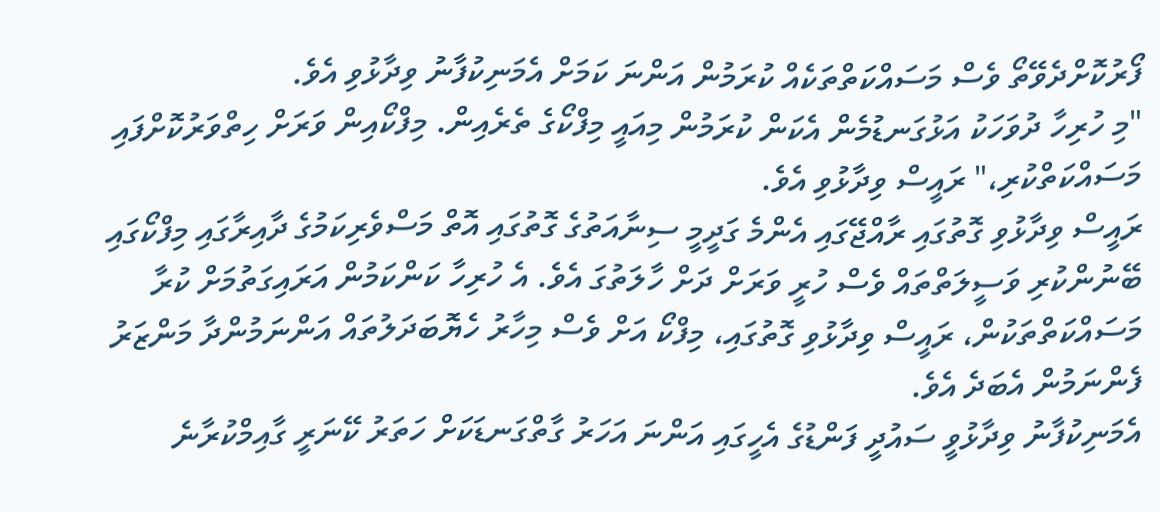ފޯރުކޮށްދެވޭތޯ ވެސް މަސައްކަތްތަކެއް ކުރަމުން އަންނަ ކަމަށް އެމަނިކުފާނު ވިދާޅުވި އެވެ.
"މި ހުރިހާ ދުވަހަކު އަޅުގަނޑުމެން އެކަން ކުރަމުން މިއައީ މިފްކޯގެ ތެރެއިން. މިފްކޯއިން ވަރަށް ހިތްވަރުކޮށްފައި މަސައްކަތްކުރި،" ރައީސް ވިދާޅުވި އެވެ.
ރައީސް ވިދާޅުވި ގޮތުގައި ރާއްޖޭގައި އެންމެ ގަދީމީ ސިނާއަތުގެ ގޮތުގައި އޮތް މަސްވެރިކަމުގެ ދާއިރާގައި މިފްކޯގައި ބޭނުންކުރި ވަސީލަތްތައް ވެސް ހުރީ ވަރަށް ދަށް ހާލަތުގަ އެވެ. އެ ހުރިހާ ކަންކަމުން އަރައިގަތުމަށް ކުރާ މަސައްކަތްތަކުން، ރައީސް ވިދާޅުވި ގޮތުގައި، މިފްކޯ އަށް ވެސް މިހާރު ހެޔޮބަދަލުތައް އަންނަމުންދާ މަންޒަރު ފެންނަމުން އެބަދެ އެވެ.
އެމަނިކުފާނު ވިދާޅުވީ ސައުދީ ފަންޑުގެ އެހީގައި އަންނަ އަހަރު ގާތްގަނޑަކަށް ހަތަރު ކޭނަރީ ގާއިމްކުރާނެ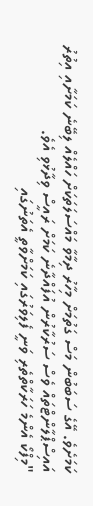ކަމަށެވެ. އޭގެ ސަބަބުން މަސް ގަތުމަށް މިހާރު ދިމާވާ މައްސަލަތަކަށް ހައްލެއް ލިބޭނެ ކަމަށާއި އިތުރު އައިސްޕްލާންޓްތައް ވެސް ސަރުކާރުން އުފައްދާނެ ކަމަށް ރައީސް ވިދާޅުވި އެވެ.
"މިފްކޯ އެންމެ ހަރަކާތްތެރި ވަނީ ފެލިވަރުގައި ކަމަށްވާތީ އެތަނުގައި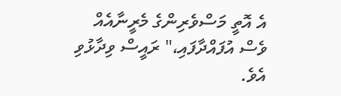އެ އޮތީ މަސްވެރިންގެ މެރީނާއެއް ވެސް އުފައްދާފައި،" ރައީސް ވިދާޅުވި އެވެ.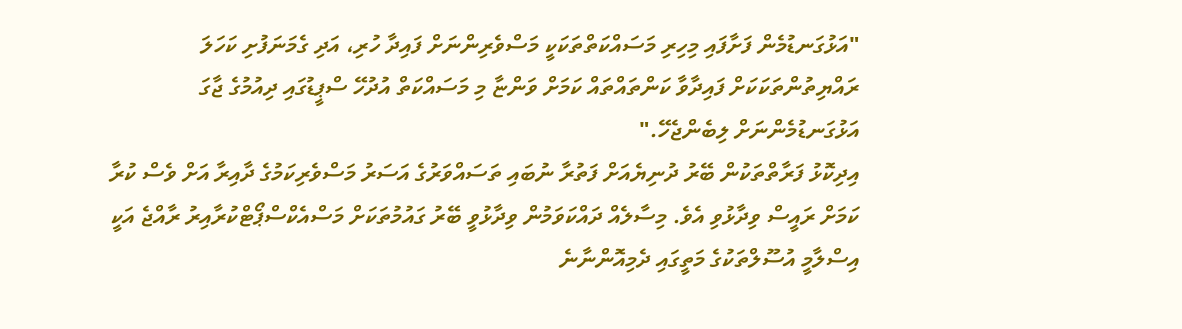"އަޅުގަނޑުމެން ފަށާފައި މިހިރި މަސައްކަތްތަކަކީ މަސްވެރިންނަށް ފައިދާ ހުރި، އަދި ގެމަނަފުށި ކަހަލަ ރައްޔިތުންތަކަކަށް ފައިދާވާ ކަންތައްތައް ކަމަށް ވަންޏާ މި މަސައްކަތް އުދުހޭ ސްޕީޑުގައި ދިއުމުގެ ޖާގަ އަޅުގަނޑުމެންނަށް ލިބެންޖެހޭ."
އިދިކޮޅު ފަރާތްތަކުން ބޭރު ދުނިޔެއަށް ފަތުރާ ނުބައި ތަސައްވަރުގެ އަސަރު މަސްވެރިކަމުގެ ދާއިރާ އަށް ވެސް ކުރާ ކަމަށް ރައީސް ވިދާޅުވި އެވެ. މިސާލެއް ދައްކަވަމުން ވިދާޅުވީ ބޭރު ގައުމުތަކަށް މަސްއެކްސްޕޯޓްކުރާއިރު ރާއްޖެ އަކީ އިސްލާމީ އުސޫލްތަކުގެ މަތީގައި ދެމިއޮންނާނެ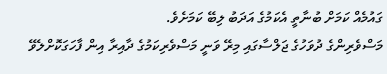ގައުމެއް ކަމަށް ބުނާތީ އެކަމުގެ އަދަބު ލިބޭ ކަމަށެވެ.
މަސްވެރިންގެ ދުވަހުގެ ޖަލްސާގައި މިރޭ ވަނީ މަސްވެރިކަމުގެ ދާއިރާ އިން ފާހަގަކޮށްލެވޭ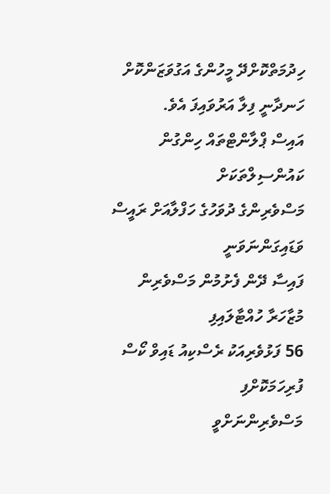ހިދުމަތްކޮށްދޭ މީހުންގެ އަގުވަޒަންކޮށް ހަނދާނީ ފިލާ އަރުވައިފަ އެވެ.
އައިސް ޕްލާންޓްތައް ހިންގުން ކައުންސިލްތަކަށް
މަސްވެރިންގެ ދުވަހުގެ ހަފްލާއަށް ރައީސް ވަޑައިގަންނަވަނީ
ފައިސާ ދޭން ފެށުމުން މަސްވެރިން މުޒާހަރާ ހުއްޓާލައިފި
56 ފަޅުވެރިއަކު ރެސްކިއު ޑައިވް ކޯސް ފުރިހަމަކޮށްފި
މަސްވެރިންނަށްވީ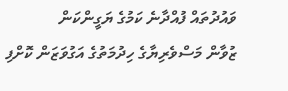ވައުދުތައް ފުއްދާނެ ކަމުގެ ޔަގީންކަން
ޒުވާން މަސްވެރިޔާގެ ހިދުމަތުގެ އަގުވަޒަން ކޮށްފި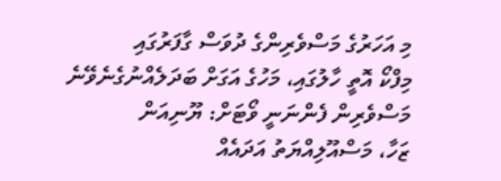މި އަހަރުގެ މަސްވެރިންގެ ދުވަސް ގާފަރުގައި
މިފްކޯ އޮތީ ހާލުގައި، މަހުގެ އަގަށް ބަދަލެއްނުގެނެވޭނެ
މަސްވެރިން ފެންނަނީ ވޯޓަށް: ޔޫނިއަން
ޒަހާ، މަސްއޫލިއްޔަތު އަދައެއް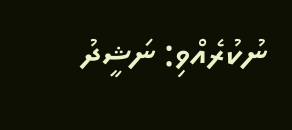ނުކުރެއްވި: ނަޝީދު